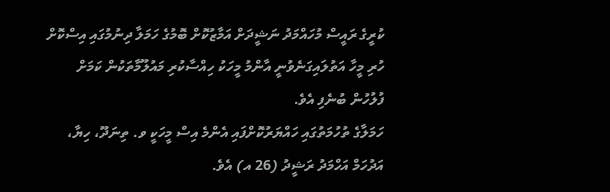ކުރީގެ ރައީސް މުހައްމަދު ނަޝީދަށް އަމާޒުކޮށް ބޮމުގެ ހަމަލާ ދިނުމުގައި އިސްކޮށް ހުރި މީހާ އަތުލައިގަނެވުނީ އާންމު މީހަކު ހިއްސާކުރި މައުލޫމާތަކުން ކަމަށް ފުލުހުން ބުނެފި އެވެ.
ހަމަލާގެ ތުހުމަތުގައި ހައްޔަރުކޮށްފައި އެންމެ އިސް މީހަކީ ވ. ތިނަދޫ، ހިޔާ، އަދުހަމް އަހްމަދު ރަޝީދު (26 އ) އެވެ.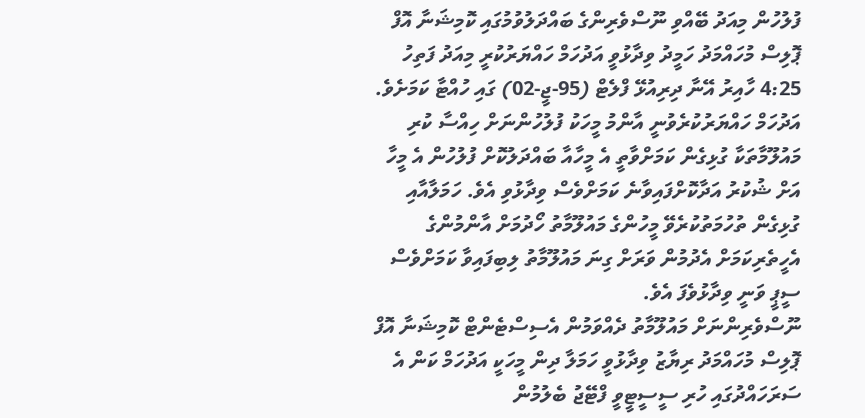ފުލުހުން މިއަދު ބޭއްވި ނޫސްވެރިންގެ ބައްދަލުވުމުގައި ކޮމިޝަނާ އޮފް ޕޮލިސް މުހައްމަދު ހަމީދު ވިދާޅުވީ އަދުހަމް ހައްޔަރުކުރީ މިއަދު ފަތިހު 4:25 ހާއިރު އޭނާ ދިރިއުޅޭ ފްލެޓް (95-ޖީ-02) ގައި ހުއްޓާ ކަމަށެވެ.
އަދުހަމް ހައްޔަރުކުރެވުނީ އާންމު މީހަކު ފުލުހުންނަށް ހިއްސާ ކުރި މައުލޫމާތަކާ ގުޅިގެން ކަމަށްވާތީ އެ މީހާއާ ބައްދަލުކޮށް ފުލުހުން އެ މީހާ އަށް ޝުކުރު އަދާކޮށްފައިވާނެ ކަމަށްވެސް ވިދާޅުވި އެވެ. ހަމަލާއާއި ގުޅިގެން ތުހުމަތުކުރެވޭ މީހުންގެ މައުލޫމާތު ހޯދުމަށް އާންމުންގެ އެހީތެރިކަމަށް އެދުމުން ވަރަށް ގިނަ މައުލޫމާތު ލިބިފައިވާ ކަމަށްވެސް ސީޕީ ވަނީ ވިދާޅުވެފަ އެވެ.
ނޫސްވެރިންނަށް މައުލޫމާތު ދެއްވަމުން އެސިސްޓެންޓް ކޮމިޝަނާ އޮފް ޕޮލިސް މުހައްމަދު ރިޔާޒު ވިދާޅުވީ ހަމަލާ ދިން މީހަކީ އަދުހަމް ކަން އެ ސަރަހައްދުގައި ހުރި ސީސީޓީވީ ފްޓޭޖު ބެލުމުން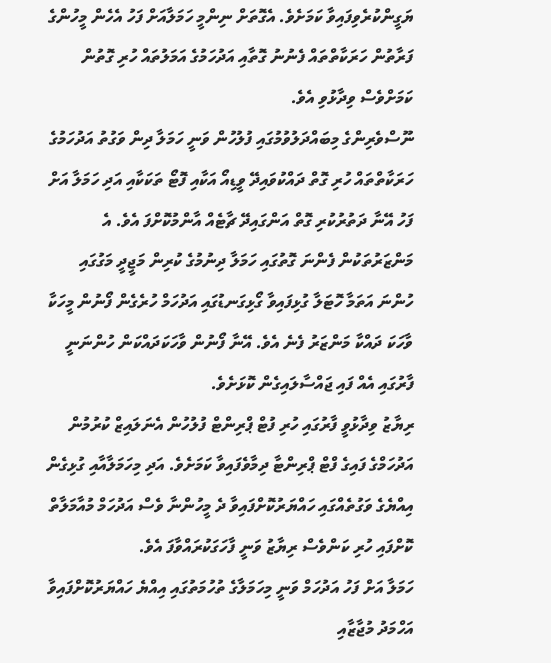ޔަގީންކުރެވިފައިވާ ކަމަށެވެ. އެގޮތަށް ނިންމީ ހަމަލާއަށް ފަހު އެހެން މީހުންގެ ފަރާތުން ހަރަކާތްތައް ފެނުނު ގޮތާއި އަދުހަމުގެ އަމަލުތައް ހުރި ގޮތުން ކަމަށްވެސް ވިދާޅުވި އެވެ.
ނޫސްވެރިންގެ މިބައްދަލުވުމުގައި ފުލުހުން ވަނީ ހަމަލާ ދިން ވަގުތު އަދުހަމުގެ ހަރަކާތްތައް ހުރި ގޮތް ދައްކުވައިދޭ ވީޑިއޯ އަކާއި ފޮޓޯ ތަކަކާއި އަދި ހަމަލާ އަށް ފަހު އޭނާ ދަތުރުކުރި ގޮތް އަންގައިދޭ ޗާޓެއް އާންމުކޮށްފަ އެވެ. އެ މަންޒަރުތަކުން ފެންނަ ގޮތުގައި ހަމަލާ ދިނުމުގެ ކުރިން މަޖީދީ މަގުގައި ހުންނަ އަތަމާ ހޮޓަލާ ގުޅިފައިވާ ގޯޅިގަނޑުގައި އަދުހަމް ހުރެގެން ފޯނުން މީހަކާ ވާހަކަ ދައްކާ މަންޒަރު ފެނެ އެވެ. އޭނާ ފޯނުން ވާހަކަދައްކަން ހުންނަނީ ފާރުގައި އެއް ފައި ޖައްސާލައިގެން ކޮޅަށެވެ.
ރިޔާޒު ވިދާޅުވީ ފާރުގައި ހުރި ފުޓް ޕްރިންޓް ފުލުހުން އެނަލައިޒް ކުރުމުން އަދުހަމްގެ ފައިގެ ފްޓް ޕްރިންޓާ ދިމާވެފައިވާ ކަމަށެވެ. އަދި މިހަމަލާއާއި ގުޅިގެން އިއްޔެގެ ވަގުތެއްގައި ހައްޔަރުކޮށްފައިވާ ދެ މީހުންނާ ވެސް އަދުހަމް މުއާމަލާތް ކޮށްފައި ހުރި ކަންވެސް ރިޔާޒު ވަނީ ފާހަގަކުރައްވާފަ އެވެ.
ހަމަލާ އަށް ފަހު އަދުހަމް ވަނީ މިހަމަލާގެ ތުހުމަތުގައި އިއްޔެ ހައްޔަރުކޮށްފައިވާ އަހްމަދު މުޖާޒާއި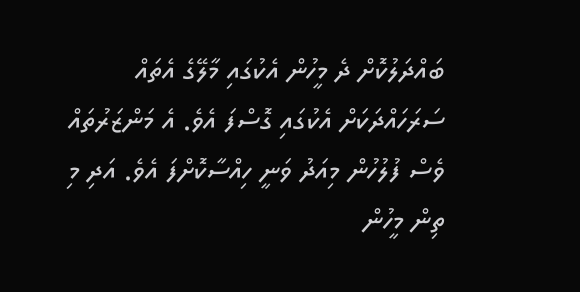ބައްދަލުކޮށް ދެ މީހުން އެކުގައި މާލޭގެ އެތައް ސަރަހައްދަކަށް އެކުގައި ގޮސްފަ އެވެ. އެ މަންޒަރުތައް ވެސް ފުލުހުން މިއަދު ވަނީ ހިއްސާކޮށްފަ އެވެ. އަދި މި ތިން މީހުން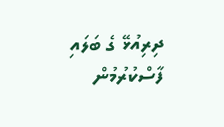ދިރިއުޅޭ ގެ ބަލައި ފާސްކުރުމުން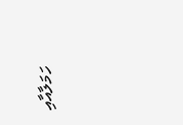ހަމަލާއާއި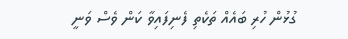ގުޅުން ހުރި ބައެއް ތަކެތި ފެނިފައިވާ ކަން ވެސް ވަނީ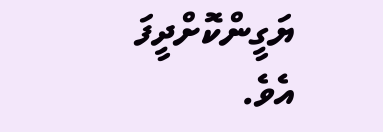ޔަގީންކޮށްދީފަ އެވެ.